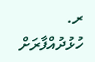ރ. ހުޅުދުއްފާރަށް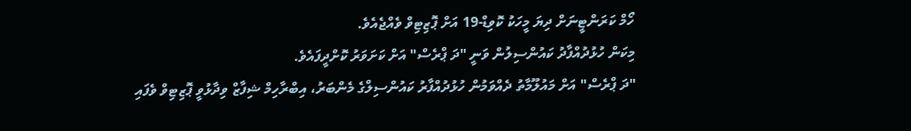ހޯމް ކަރަންޓީނަށް ދިޔަ މީހަކު ކޮވިޑް-19 އަށް ޕޮޒިޓިވް ވެއްޖެއެވެ.
މިކަން ހުޅުދުއްފާދު ކައުންސިލުން ވަނީ "ދަ ޕްރެސް" އަށް ކަށަވަރު ކޮށްދީފައެވެ.
"ދަ ޕްރެސް" އަށް މައުލޫމާތު ދެއްވަމުން ހުޅުދުއްފާރު ކައުންސިލްގެ މެންބަރު، އިބްރާހިމް ޝިފާޒް ވިދާޅުވީ ޕޮޒިޓިވް ވެފައި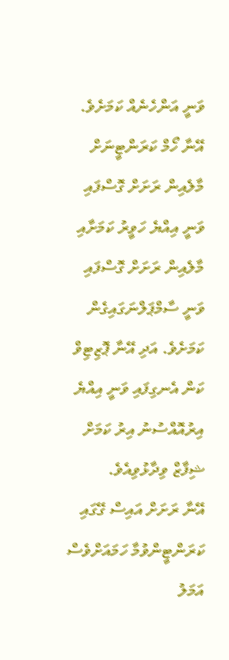ވަނީ އަންހެނެއް ކަމަށެވެ.
އޭނާ ހޯމް ކަރަންޓީނަށް މާލެއިން ރަށަށް ގޮސްފައި ވަނީ އިއްޔެ ހަވީރު ކަމަށާއި މާލެއިން ރަށަށް ގޮސްފައި ވަނީ ސާމްޕަލްނަގައިގެން ކަމަށެވެ. އަދި އޭނާ ޕޮޒިޓިވް ކަން އެނގިފައި ވަނީ އިއްޔެ އިރުއޮއްސުނު އިރު ކަމަށް ޝިފާޒް ވިދާޅުވިއެވެ.
އޭނާ ރަށަށް އައިސް ގޭގައި ކަރަންޓީންވުމާ ހަމައަށްވެސް އަމަލު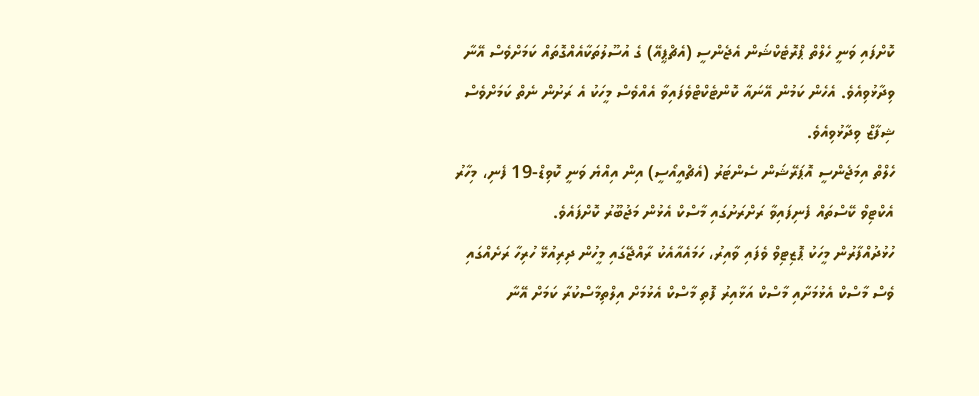ކޮށްފައި ވަނީ ހެލްތް ޕްރޮޓެކްޝަން އެޖެންސީ (އެޗްޕީއޭ) ގެ އުސޫލުތަކާއެއްގޮތައް ކަމަށްވެސް އޭނާ ވިދާޅުވިއެވެ. އެހެން ކަމުން އޭނައާ ކޮންޓެކްޓްވެފައިވާ އެއްވެސް މީހަކު އެ ރަށުން ނެތް ކަމަށްވެސް ޝިފާޒް ވިދާޅުވިއެވެ.
ހެލްތް އިމަޖެންސީ އޮޕަރޭޝަން ސެންޓަރު (އެޗްއީއޯސީ) އިން އިއްޔެ ވަނީ ކޮވިޑް-19 ފެނި، މިހާރު އެކްޓިވް ކޭސްތައް ފެނިފައިވާ ރަށްރަށުގައި މާސްކް އެޅުން މަޖުބޫރު ކޮށްފައެވެ.
ހުޅުދުއްފާރުން މީހަކު ޕޮޒިޓިވް ވެފައި ވާއިރު، ހަމައެއާއެކު ރާއްޖޭގައި މީހުން ދިރިއުޅޭ ހުރިހާ ރަށެއްގައި ވެސް މާސްކް އެޅުމަށާއި މާސްކް އަޅާއިރު ފޮތި މާސްކް އެޅުމަށް އިލްތިމާސްކުރާ ކަމަށް އޭނާ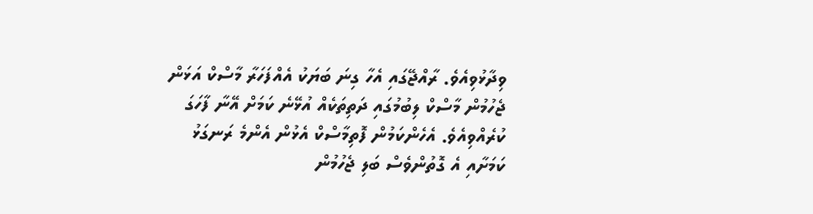ވިދާޅުވިއެވެ. ރާއްޖޭގައި އެހާ ގިނަ ބަޔަކު އެއްފަހަރާ މާސްކް އަޅަން ޖެހުމުން މާސްކް ލިބުމުގައި ދަތިތަކެއް އުޅޭނެ ކަމަށް އޭނާ ފާހަގަ ކުރެއްވިއެވެ. އެހެންކަމުން ފޮތިމާސްކް އެޅުން އެންމެ ރަނގަޅު ކަމަށާއި އެ ގޮތުންވެސް ބަލި ޖެހުމުން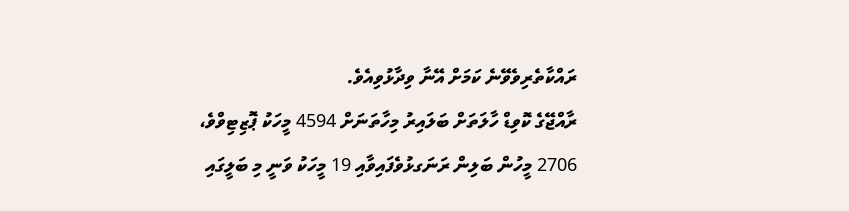ރައްކާތެރިވެވޭނެ ކަމަށް އޭނާ ވިދާޅުވިއެވެ.
ރާއްޖޭގެ ކޮވިޑް ހާލަތަށް ބަލައިރު މިހާތަނަށް 4594 މީހަކު ޕޮޒިޓިވްވެ، 2706 މީހުން ބަލިން ރަނަގޅުވެފައިވާއި 19 މީހަކު ވަނީ މި ބަލީގައި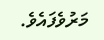މަރުވެފައެވެ.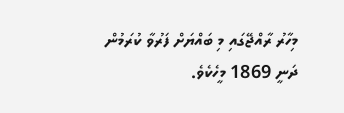މިހާރު ރާއްޖޭގައި މި ބައްޔަށް ފަރުވާ ކުރަމުން ދަނީ 1869 މީހެކެވެ.